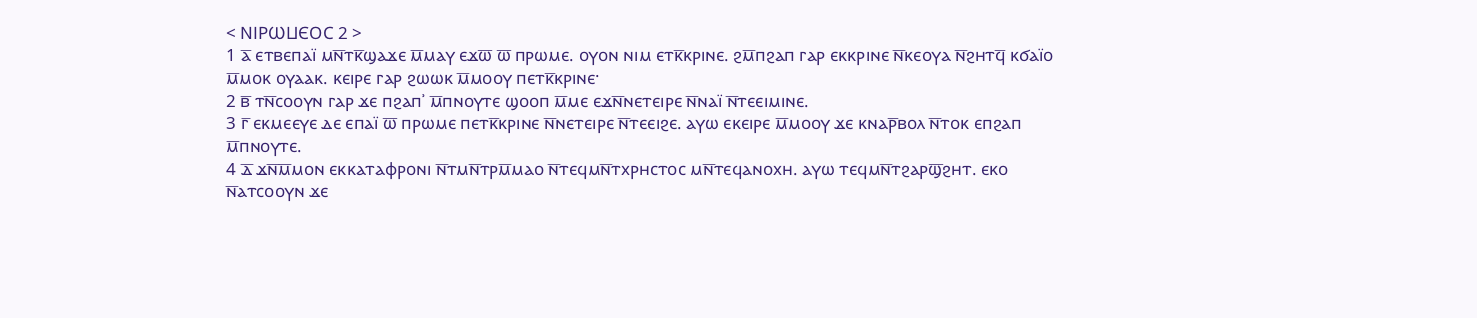< ⲚⲒⲢⲰⳘⲈⲞⲤ 2 >
1 ⲁ̅ ⲉⲧⲃⲉⲡⲁⲓ̈ ⲙⲛ̅ⲧⲕ̅ϣⲁϫⲉ ⲙ̅ⲙⲁⲩ ⲉϫⲱ̅ ⲱ̅ ⲡⲣⲱⲙⲉ. ⲟⲩⲟⲛ ⲛⲓⲙ ⲉⲧⲕ̅ⲕⲣⲓⲛⲉ. ϩⲙ̅ⲡϩⲁⲡ ⲅⲁⲣ ⲉⲕⲕⲣⲓⲛⲉ ⲛ̅ⲕⲉⲟⲩⲁ ⲛ̅ϩⲏⲧϥ̅ ⲕϭⲁⲓ̈ⲟ ⲙ̅ⲙⲟⲕ ⲟⲩⲁⲁⲕ. ⲕⲉⲓⲣⲉ ⲅⲁⲣ ϩⲱⲱⲕ ⲙ̅ⲙⲟⲟⲩ ⲡⲉⲧⲕ̅ⲕⲣⲓⲛⲉ·
2 ⲃ̅ ⲧⲛ̅ⲥⲟⲟⲩⲛ ⲅⲁⲣ ϫⲉ ⲡϩⲁⲡʾ ⲙ̅ⲡⲛⲟⲩⲧⲉ ϣⲟⲟⲡ ⲙ̅ⲙⲉ ⲉϫⲛ̅ⲛⲉⲧⲉⲓⲣⲉ ⲛ̅ⲛⲁⲓ̈ ⲛ̅ⲧⲉⲉⲓⲙⲓⲛⲉ.
3 ⲅ̅ ⲉⲕⲙⲉⲉⲩⲉ ⲇⲉ ⲉⲡⲁⲓ̈ ⲱ̅ ⲡⲣⲱⲙⲉ ⲡⲉⲧⲕ̅ⲕⲣⲓⲛⲉ ⲛ̅ⲛⲉⲧⲉⲓⲣⲉ ⲛ̅ⲧⲉⲉⲓϩⲉ. ⲁⲩⲱ ⲉⲕⲉⲓⲣⲉ ⲙ̅ⲙⲟⲟⲩ ϫⲉ ⲕⲛⲁⲣ̅ⲃⲟⲗ ⲛ̅ⲧⲟⲕ ⲉⲡϩⲁⲡ ⲙ̅ⲡⲛⲟⲩⲧⲉ.
4 ⲇ̅ ϫⲛ̅ⲙ̅ⲙⲟⲛ ⲉⲕⲕⲁⲧⲁⲫⲣⲟⲛⲓ ⲛ̅ⲧⲙⲛ̅ⲧⲣⲙ̅ⲙⲁⲟ ⲛ̅ⲧⲉϥⲙⲛ̅ⲧⲭⲣⲏⲥⲧⲟⲥ ⲙⲛ̅ⲧⲉϥⲁⲛⲟⲭⲏ. ⲁⲩⲱ ⲧⲉϥⲙⲛ̅ⲧϩⲁⲣϣ̅ϩⲏⲧ. ⲉⲕⲟ ⲛ̅ⲁⲧⲥⲟⲟⲩⲛ ϫⲉ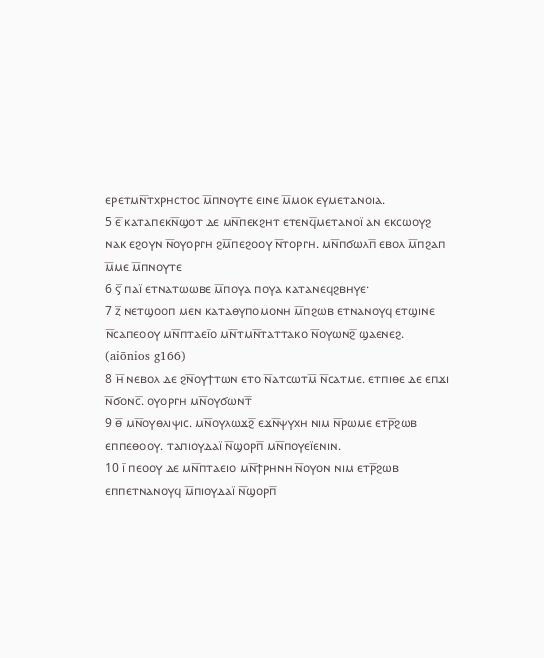ⲉⲣⲉⲧⲙⲛ̅ⲧⲭⲣⲏⲥⲧⲟⲥ ⲙ̅ⲡⲛⲟⲩⲧⲉ ⲉⲓⲛⲉ ⲙ̅ⲙⲟⲕ ⲉⲩⲙⲉⲧⲁⲛⲟⲓⲁ.
5 ⲉ̅ ⲕⲁⲧⲁⲡⲉⲕⲛ̅ϣⲟⲧ ⲇⲉ ⲙⲛ̅ⲡⲉⲕϩⲏⲧ ⲉⲧⲉⲛϥ̅ⲙⲉⲧⲁⲛⲟⲓ̈ ⲁⲛ ⲉⲕⲥⲱⲟⲩϩ ⲛⲁⲕ ⲉϩⲟⲩⲛ ⲛ̅ⲟⲩⲟⲣⲅⲏ ϩⲙ̅ⲡⲉϩⲟⲟⲩ ⲛ̅ⲧⲟⲣⲅⲏ. ⲙⲛ̅ⲡϭⲱⲗⲡ̅ ⲉⲃⲟⲗ ⲙ̅ⲡϩⲁⲡ ⲙ̅ⲙⲉ ⲙ̅ⲡⲛⲟⲩⲧⲉ
6 ⲋ̅ ⲡⲁⲓ̈ ⲉⲧⲛⲁⲧⲱⲱⲃⲉ ⲙ̅ⲡⲟⲩⲁ ⲡⲟⲩⲁ ⲕⲁⲧⲁⲛⲉϥϩⲃⲏⲩⲉ·
7 ⲍ̅ ⲛⲉⲧϣⲟⲟⲡ ⲙⲉⲛ ⲕⲁⲧⲁⲑⲩⲡⲟⲙⲟⲛⲏ ⲙ̅ⲡϩⲱⲃ ⲉⲧⲛⲁⲛⲟⲩϥ ⲉⲧϣⲓⲛⲉ ⲛ̅ⲥⲁⲡⲉⲟⲟⲩ ⲙⲛ̅ⲡⲧⲁⲉⲓ̅ⲟ ⲙⲛ̅ⲧⲙⲛ̅ⲧⲁⲧⲧⲁⲕⲟ ⲛ̅ⲟⲩⲱⲛϩ̅ ϣⲁⲉⲛⲉϩ. (aiōnios g166)
8 ⲏ̅ ⲛⲉⲃⲟⲗ ⲇⲉ ϩⲛ̅ⲟⲩϯⲧⲱⲛ ⲉⲧⲟ ⲛ̅ⲁⲧⲥⲱⲧⲙ̅ ⲛ̅ⲥⲁⲧⲙⲉ. ⲉⲧⲡⲓⲑⲉ ⲇⲉ ⲉⲡϫⲓ ⲛ̅ϭⲟⲛⲥ̅. ⲟⲩⲟⲣⲅⲏ ⲙⲛ̅ⲟⲩϭⲱⲛⲧ̅
9 ⲑ̅ ⲙⲛ̅ⲟⲩⲑⲗⲓⲯⲓⲥ. ⲙⲛ̅ⲟⲩⲗⲱϫϩ̅ ⲉϫⲛ̅ⲯⲩⲭⲏ ⲛⲓⲙ ⲛ̅ⲣⲱⲙⲉ ⲉⲧⲣ̅ϩⲱⲃ ⲉⲡⲡⲉⲑⲟⲟⲩ. ⲧⲁⲡⲓⲟⲩⲇⲁⲓ̈ ⲛ̅ϣⲟⲣⲡ̅ ⲙⲛ̅ⲡⲟⲩⲉⲓ̈ⲉⲛⲓⲛ.
10 ⲓ̅ ⲡⲉⲟⲟⲩ ⲇⲉ ⲙⲛ̅ⲡⲧⲁⲉⲓⲟ ⲙⲛ̅ϯⲣⲏⲛⲏ ⲛ̅ⲟⲩⲟⲛ ⲛⲓⲙ ⲉⲧⲣ̅ϩⲱⲃ ⲉⲡⲡⲉⲧⲛⲁⲛⲟⲩϥ ⲙ̅ⲡⲓⲟⲩⲇⲁⲓ̈ ⲛ̅ϣⲟⲣⲡ̅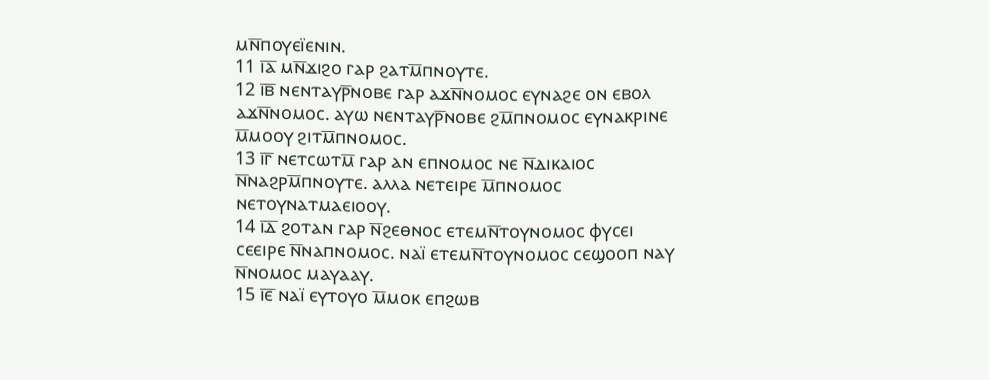ⲙⲛ̅ⲡⲟⲩⲉⲓ̈ⲉⲛⲓⲛ.
11 ⲓ̅ⲁ̅ ⲙⲛ̅ϫⲓϩⲟ ⲅⲁⲣ ϩⲁⲧⲙ̅ⲡⲛⲟⲩⲧⲉ.
12 ⲓ̅ⲃ̅ ⲛⲉⲛⲧⲁⲩⲣ̅ⲛⲟⲃⲉ ⲅⲁⲣ ⲁϫⲛ̅ⲛⲟⲙⲟⲥ ⲉⲩⲛⲁϩⲉ ⲟⲛ ⲉⲃⲟⲗ ⲁϫⲛ̅ⲛⲟⲙⲟⲥ. ⲁⲩⲱ ⲛⲉⲛⲧⲁⲩⲣ̅ⲛⲟⲃⲉ ϩⲙ̅ⲡⲛⲟⲙⲟⲥ ⲉⲩⲛⲁⲕⲣⲓⲛⲉ ⲙ̅ⲙⲟⲟⲩ ϩⲓⲧⲙ̅ⲡⲛⲟⲙⲟⲥ.
13 ⲓ̅ⲅ̅ ⲛⲉⲧⲥⲱⲧⲙ̅ ⲅⲁⲣ ⲁⲛ ⲉⲡⲛⲟⲙⲟⲥ ⲛⲉ ⲛ̅ⲇⲓⲕⲁⲓⲟⲥ ⲛ̅ⲛⲁϩⲣⲙ̅ⲡⲛⲟⲩⲧⲉ. ⲁⲗⲗⲁ ⲛⲉⲧⲉⲓⲣⲉ ⲙ̅ⲡⲛⲟⲙⲟⲥ ⲛⲉⲧⲟⲩⲛⲁⲧⲙⲁⲉⲓⲟⲟⲩ.
14 ⲓ̅ⲇ̅ ϩⲟⲧⲁⲛ ⲅⲁⲣ ⲛ̅ϩⲉⲑⲛⲟⲥ ⲉⲧⲉⲙⲛ̅ⲧⲟⲩⲛⲟⲙⲟⲥ ⲫⲩⲥⲉⲓ ⲥⲉⲉⲓⲣⲉ ⲛ̅ⲛⲁⲡⲛⲟⲙⲟⲥ. ⲛⲁⲓ̈ ⲉⲧⲉⲙⲛ̅ⲧⲟⲩⲛⲟⲙⲟⲥ ⲥⲉϣⲟⲟⲡ ⲛⲁⲩ ⲛ̅ⲛⲟⲙⲟⲥ ⲙⲁⲩⲁⲁⲩ.
15 ⲓ̅ⲉ̅ ⲛⲁⲓ̈ ⲉⲩⲧⲟⲩⲟ ⲙ̅ⲙⲟⲕ ⲉⲡϩⲱⲃ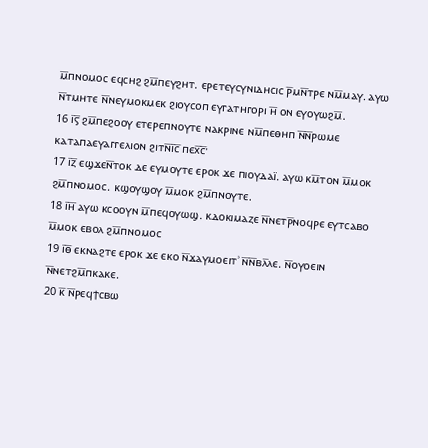ⲙ̅ⲡⲛⲟⲙⲟⲥ ⲉϥⲥⲏϩ ϩⲙ̅ⲡⲉⲩϩⲏⲧ. ⲉⲣⲉⲧⲉⲩⲥⲩⲛⲓⲇⲏⲥⲓⲥ ⲣ̅ⲙⲛ̅ⲧⲣⲉ ⲛⲙ̅ⲙⲁⲩ. ⲁⲩⲱ ⲛ̅ⲧⲙⲏⲧⲉ ⲛ̅ⲛⲉⲩⲙⲟⲕⲙⲉⲕ ϩⲓⲟⲩⲥⲟⲡ ⲉⲩⲅⲁⲧⲏⲅⲟⲣⲓ ⲏ̅ ⲟⲛ ⲉⲩⲟⲩⲱϩⲙ̅.
16 ⲓ̅ⲋ̅ ϩⲙ̅ⲡⲉϩⲟⲟⲩ ⲉⲧⲉⲣⲉⲡⲛⲟⲩⲧⲉ ⲛⲁⲕⲣⲓⲛⲉ ⲛⲙ̅ⲡⲉⲑⲏⲡ ⲛ̅ⲛ̅ⲣⲱⲙⲉ ⲕⲁⲧⲁⲡⲁⲉⲩⲁⲅⲅⲉⲗⲓⲟⲛ ϩⲓⲧⲛ̅ⲓ̅ⲥ̅ ⲡⲉⲭ̅ⲥ̅·
17 ⲓ̅ⲍ̅ ⲉϣϫⲉⲛ̅ⲧⲟⲕ ⲇⲉ ⲉⲩⲙⲟⲩⲧⲉ ⲉⲣⲟⲕ ϫⲉ ⲡⲓⲟⲩⲇⲁⲓ̈. ⲁⲩⲱ ⲕⲙ̅ⲧⲟⲛ ⲙ̅ⲙⲟⲕ ϩⲙ̅ⲡⲛⲟⲙⲟⲥ. ⲕϣⲟⲩϣⲟⲩ ⲙ̅ⲙⲟⲕ ϩⲙ̅ⲡⲛⲟⲩⲧⲉ.
18 ⲓ̅ⲏ̅ ⲁⲩⲱ ⲕⲥⲟⲟⲩⲛ ⲙ̅ⲡⲉϥⲟⲩⲱϣ. ⲕⲇⲟⲕⲓⲙⲁⲍⲉ ⲛ̅ⲛⲉⲧⲣ̅ⲛⲟϥⲣⲉ ⲉⲩⲧⲥⲁⲃⲟ ⲙ̅ⲙⲟⲕ ⲉⲃⲟⲗ ϩⲙ̅ⲡⲛⲟⲙⲟⲥ
19 ⲓ̅ⲑ̅ ⲉⲕⲛⲁϩⲧⲉ ⲉⲣⲟⲕ ϫⲉ ⲉⲕⲟ ⲛ̅ϫⲁⲩⲙⲟⲉⲓⲧʾ ⲛ̅ⲛ̅ⲃⲗ̅ⲗⲉ. ⲛ̅ⲟⲩⲟⲉⲓⲛ ⲛ̅ⲛⲉⲧϩⲙ̅ⲡⲕⲁⲕⲉ.
20 ⲕ̅ ⲛ̅ⲣⲉϥϯⲥⲃⲱ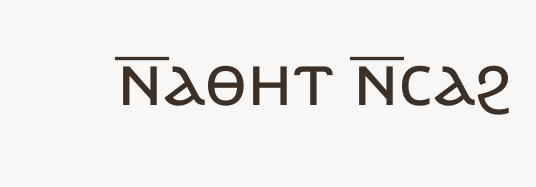ⲛ̅ⲁⲑⲏⲧ ⲛ̅ⲥⲁϩ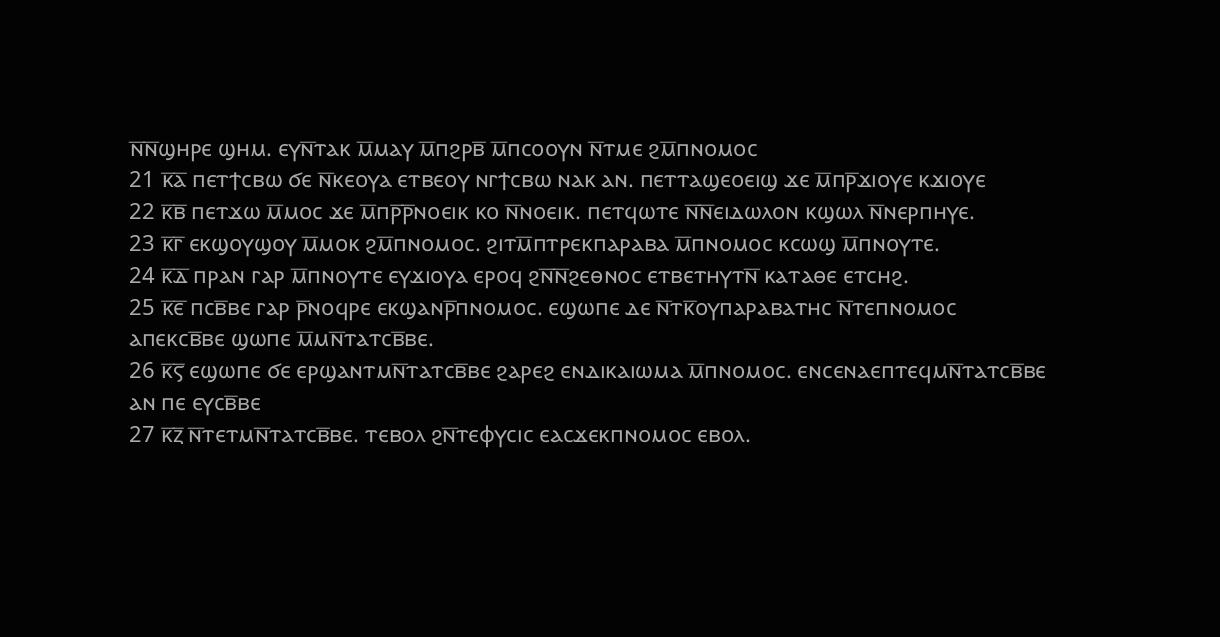ⲛ̅ⲛ̅ϣⲏⲣⲉ ϣⲏⲙ. ⲉⲩⲛ̅ⲧⲁⲕ ⲙ̅ⲙⲁⲩ ⲙ̅ⲡϩⲣⲃ̅ ⲙ̅ⲡⲥⲟⲟⲩⲛ ⲛ̅ⲧⲙⲉ ϩⲙ̅ⲡⲛⲟⲙⲟⲥ
21 ⲕ̅ⲁ̅ ⲡⲉⲧϯⲥⲃⲱ ϭⲉ ⲛ̅ⲕⲉⲟⲩⲁ ⲉⲧⲃⲉⲟⲩ ⲛⲅϯⲥⲃⲱ ⲛⲁⲕ ⲁⲛ. ⲡⲉⲧⲧⲁϣⲉⲟⲉⲓϣ ϫⲉ ⲙ̅ⲡⲣ̅ϫⲓⲟⲩⲉ ⲕϫⲓⲟⲩⲉ
22 ⲕ̅ⲃ̅ ⲡⲉⲧϫⲱ ⲙ̅ⲙⲟⲥ ϫⲉ ⲙ̅ⲡⲣ̅ⲣ̅ⲛⲟⲉⲓⲕ ⲕⲟ ⲛ̅ⲛⲟⲉⲓⲕ. ⲡⲉⲧϥⲱⲧⲉ ⲛ̅ⲛ̅ⲉⲓⲇⲱⲗⲟⲛ ⲕϣⲱⲗ ⲛ̅ⲛⲉⲣⲡⲏⲩⲉ.
23 ⲕ̅ⲅ̅ ⲉⲕϣⲟⲩϣⲟⲩ ⲙ̅ⲙⲟⲕ ϩⲙ̅ⲡⲛⲟⲙⲟⲥ. ϩⲓⲧⲙ̅ⲡⲧⲣⲉⲕⲡⲁⲣⲁⲃⲁ ⲙ̅ⲡⲛⲟⲙⲟⲥ ⲕⲥⲱϣ ⲙ̅ⲡⲛⲟⲩⲧⲉ.
24 ⲕ̅ⲇ̅ ⲡⲣⲁⲛ ⲅⲁⲣ ⲙ̅ⲡⲛⲟⲩⲧⲉ ⲉⲩϫⲓⲟⲩⲁ ⲉⲣⲟϥ ϩⲛ̅ⲛ̅ϩⲉⲑⲛⲟⲥ ⲉⲧⲃⲉⲧⲏⲩⲧⲛ̅ ⲕⲁⲧⲁⲑⲉ ⲉⲧⲥⲏϩ.
25 ⲕ̅ⲉ̅ ⲡⲥⲃ̅ⲃⲉ ⲅⲁⲣ ⲣ̅ⲛⲟϥⲣⲉ ⲉⲕϣⲁⲛⲣ̅ⲡⲛⲟⲙⲟⲥ. ⲉϣⲱⲡⲉ ⲇⲉ ⲛ̅ⲧⲕ̅ⲟⲩⲡⲁⲣⲁⲃⲁⲧⲏⲥ ⲛ̅ⲧⲉⲡⲛⲟⲙⲟⲥ ⲁⲡⲉⲕⲥⲃ̅ⲃⲉ ϣⲱⲡⲉ ⲙ̅ⲙⲛ̅ⲧⲁⲧⲥⲃ̅ⲃⲉ.
26 ⲕ̅ⲋ̅ ⲉϣⲱⲡⲉ ϭⲉ ⲉⲣϣⲁⲛⲧⲙⲛ̅ⲧⲁⲧⲥⲃ̅ⲃⲉ ϩⲁⲣⲉϩ ⲉⲛⲇⲓⲕⲁⲓⲱⲙⲁ ⲙ̅ⲡⲛⲟⲙⲟⲥ. ⲉⲛⲥⲉⲛⲁⲉⲡⲧⲉϥⲙⲛ̅ⲧⲁⲧⲥⲃ̅ⲃⲉ ⲁⲛ ⲡⲉ ⲉⲩⲥⲃ̅ⲃⲉ
27 ⲕ̅ⲍ̅ ⲛ̅ⲧⲉⲧⲙⲛ̅ⲧⲁⲧⲥⲃ̅ⲃⲉ. ⲧⲉⲃⲟⲗ ϩⲛ̅ⲧⲉⲫⲩⲥⲓⲥ ⲉⲁⲥϫⲉⲕⲡⲛⲟⲙⲟⲥ ⲉⲃⲟⲗ.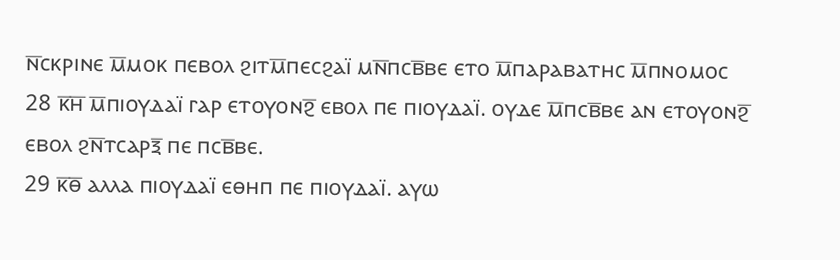ⲛ̅ⲥⲕⲣⲓⲛⲉ ⲙ̅ⲙⲟⲕ ⲡⲉⲃⲟⲗ ϩⲓⲧⲙ̅ⲡⲉⲥϩⲁⲓ̈ ⲙⲛ̅ⲡⲥⲃ̅ⲃⲉ ⲉⲧⲟ ⲙ̅ⲡⲁⲣⲁⲃⲁⲧⲏⲥ ⲙ̅ⲡⲛⲟⲙⲟⲥ
28 ⲕ̅ⲏ̅ ⲙ̅ⲡⲓⲟⲩⲇⲁⲓ̈ ⲅⲁⲣ ⲉⲧⲟⲩⲟⲛϩ̅ ⲉⲃⲟⲗ ⲡⲉ ⲡⲓⲟⲩⲇⲁⲓ̈. ⲟⲩⲇⲉ ⲙ̅ⲡⲥⲃ̅ⲃⲉ ⲁⲛ ⲉⲧⲟⲩⲟⲛϩ̅ ⲉⲃⲟⲗ ϩⲛ̅ⲧⲥⲁⲣⲝ̅ ⲡⲉ ⲡⲥⲃ̅ⲃⲉ.
29 ⲕ̅ⲑ̅ ⲁⲗⲗⲁ ⲡⲓⲟⲩⲇⲁⲓ̈ ⲉⲑⲏⲡ ⲡⲉ ⲡⲓⲟⲩⲇⲁⲓ̈. ⲁⲩⲱ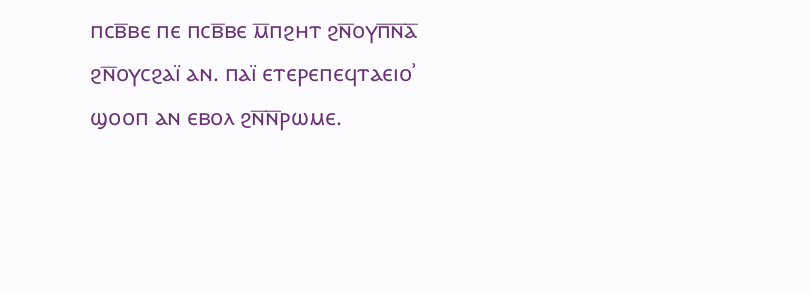ⲡⲥⲃ̅ⲃⲉ ⲡⲉ ⲡⲥⲃ̅ⲃⲉ ⲙ̅ⲡϩⲏⲧ ϩⲛ̅ⲟⲩⲡ̅ⲛ̅ⲁ̅ ϩⲛ̅ⲟⲩⲥϩⲁⲓ̈ ⲁⲛ. ⲡⲁⲓ̈ ⲉⲧⲉⲣⲉⲡⲉϥⲧⲁⲉⲓⲟʾ ϣⲟⲟⲡ ⲁⲛ ⲉⲃⲟⲗ ϩⲛ̅ⲛ̅ⲣⲱⲙⲉ.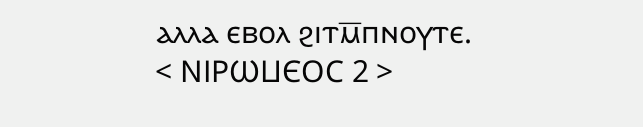ⲁⲗⲗⲁ ⲉⲃⲟⲗ ϩⲓⲧⲙ̅ⲡⲛⲟⲩⲧⲉ.
< ⲚⲒⲢⲰⳘⲈⲞⲤ 2 >